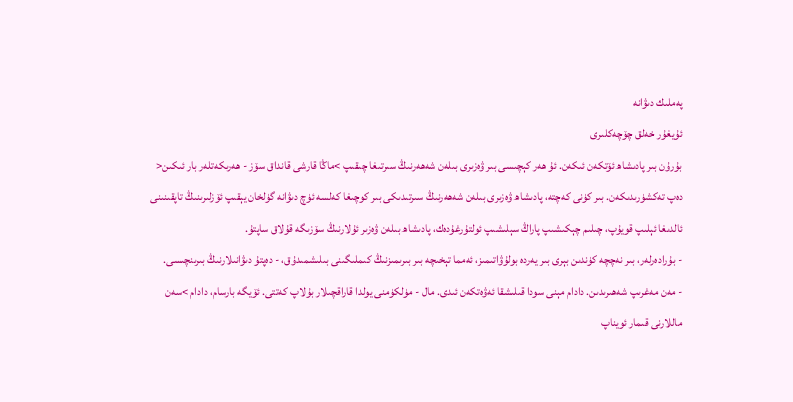پەملىك دىۋانە
ئۇيغۇر خەلق چۆچەكلىرى
بۇرۇن بىر پادىشاھ ئۆتكەن ئىكەن. ئۇ ھەر كېچىسى بىر ۋەزىرى بىلەن شەھەرنىڭ سىرتىغا چىقىپ >ماڭا قارشى قانداق سۆز - ھەرىكەتلەر بار ئىكىن< دەپ تەكشۈرىدىكەن. بىر كۈنى كەچتە، پادىشاھ ۋەزىرى بىلەن شەھەرنىڭ سىرتىدىكى بىر كوچىغا كەلسە ئۈچ دىۋانە گۈلخان يېقىپ ئۆزلىرىنىڭ تاپقىنىنى ئالدىغا ئېلىپ قويۇپ، چىلىم چېكىشىپ پاراڭ سېلىشىپ ئولتۇرغۇدەك، پادىشاھ بىلەن ۋەزىر ئۇلارنىڭ سۆزىگە قۇلاق ساپتۇ.
- بۇرادەرلەر، بىر نەچچە كۈندىن بېرى بىر يەردە بولۇۋاتىمىز، ئەمما تېخىچە بىر بىرىمىزنىڭ كىملىگىنى بىلىشمىدۇق، - دەپتۇ دىۋانىلارنىڭ بىرىنچىسى.
- مەن مەغرىپ شەھىرىدىن. دادام مېنى سودا قىلىشقا ئەۋەتكەن ئىدى. مال - مۈلكۈمنى يولدا قاراقچىلار بۇلاپ كەتتى. ئۆيگە بارسام، دادام >سەن ماللارنى قىمار ئويناپ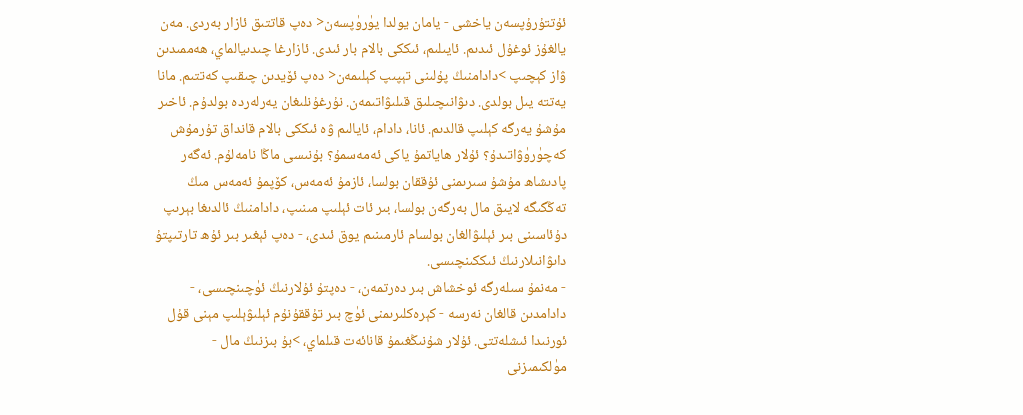ئۇتتۇرۇپسەن ياخشى - يامان يولدا يۈرۈپسەن< دەپ قاتتىق ئازار بەردى. مەن يالغۇز ئوغۇل ئىدىم. ئايىلىم، ئىككى بالام بار ئىدى. ئازارغا چىدىيالماي، ھەممىدىن ۋاز كېچىپ >دادامنىڭ پۇلىنى تېپىپ كېلىمەن< دەپ ئۆيدىن چىقىپ كەتتىم. مانا يەتتە يىل بولدى. دىۋانىچىلىق قىلىۋاتىمەن. نۇرغۇنلىغان يەرلەردە بولدۇم. ئاخىر مۇشۇ يەرگە كېلىپ قالدىم. ئانا، دادام، ئايالىم ۋە ئىككى بالام قانداق تۇرمۇش كەچۈرۈۋاتىدۇ؟ ئۇلار ھاياتمۇ ياكى ئەمەسمۇ؟ بۇنىسى ماڭا نامەلۇم. ئەگەر پادىشاھ مۇشۇ سىرىمنى ئۇققان بولسا، ئازمۇ ئەمەس، كۆپمۇ ئەمەس مىڭ تەڭگىگە لايىق مال بەرگەن بولسا، بىر ئات ئېلىپ مىنىپ، دادامنىڭ ئالدىغا بېرىپ دۇئاسىنى بىر ئېلىۋالغان بولسام ئارمىنىم يوق ئىدى، - دەپ ئېغىر بىر ئۇھ تارتىپتۇ داىۋانىلارنىڭ ئىككىنچىسى.
- مەنمۇ سىلەرگە ئوخشاش بىر دەرتمەن، - دەپتۇ ئۇلارنىڭ ئۈچىنچىسى، - دادامدىن قالغان نەرسە - كېرەكلىرىمنى ئۈچ بىر تۇققۇنۇم ئېلىۋېلىپ مېنى قۇل ئورنىدا ئىشلەتتى. ئۇلار شۇنىڭغىمۇ قانائەت قىلماي، >بۇ بىزنىڭ مال - مۈلكىمىزنى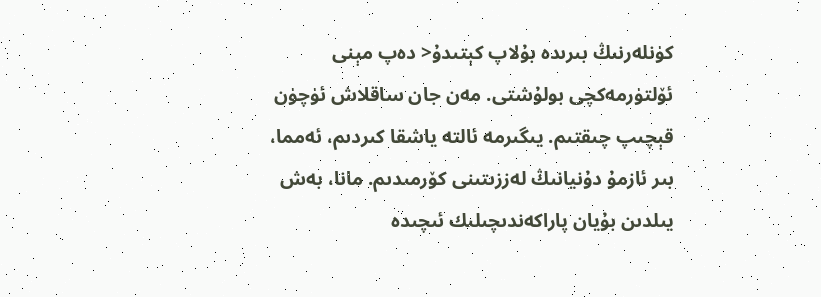كۈنلەرنىڭ بىرىدە بۇلاپ كېتىدۇ< دەپ مېنى ئۆلتۈرمەكچى بولۇشتى. مەن جان ساقلاش ئۈچۈن قېچىپ چىقتىم. يىگىرمە ئالتە ياشقا كىردىم، ئەمما، بىر ئازمۇ دۇنيانىڭ لەززىتىنى كۆرمىدىم. مانا، بەش يىلدىن بۇيان پاراكەندىچىلىك ئىچىدە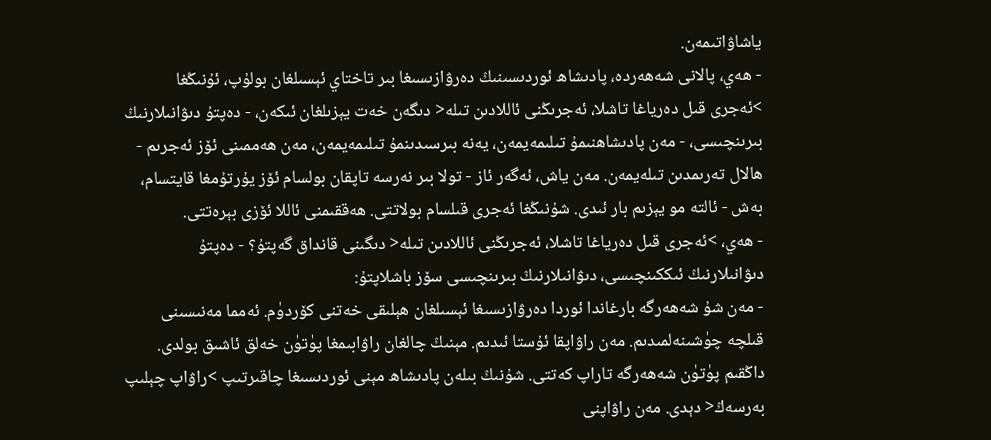ياشاۋاتىمەن.
- ھەي، پالانى شەھەردە، پادىشاھ ئوردىسىنىڭ دەرۋازىسىغا بىر تاختاي ئېسىلغان بولۇپ، ئۇنىڭغا >ئەجرى قىل دەرياغا تاشلا، ئەجرىڭنى ئاللادىن تىلە< دىگەن خەت يېزىلغان ئىكەن، - دەپتۇ دىۋانىلارنىڭ بىرىنچىسى، - مەن پادىشاھنىمۇ تىلىمەيمەن، يەنە بىرسىدىنمۇ تىلىمەيمەن، مەن ھەممىنى ئۆز ئەجرىم - ھالال تەرىمدىن تىلەيمەن. مەن ياش، ئەگەر ئاز - تولا بىر نەرسە تاپقان بولسام ئۆز يۇرتۇمغا قايتسام، بەش - ئالتە مو يېزىم بار ئىدى. شۇنىڭغا ئەجرى قىلسام بولاتتى. ھەققىمنى ئاللا ئۆزى بېرەتتى.
- ھەي، >ئەجرى قىل دەرياغا تاشلا، ئەجرىڭنى ئاللادىن تىلە< دىگىنى قانداق گەپتۇ؟ - دەپتۇ دىۋانىلارنىڭ ئىككىنچىسى، دىۋانىلارنىڭ بىرىنچىسى سۆز باشلاپتۇ:
- مەن شۇ شەھەرگە بارغاندا ئوردا دەرۋازىسىغا ئېسىلغان ھېلىقى خەتنى كۆردۈم. ئەمما مەنىسىنى قىلچە چۈشىنەلمىدىم. مەن راۋاپقا ئۇستا ئىدىم. مېنىڭ چالغان راۋابىمغا پۈتۈن خەلق ئاشىق بولدى. داڭقىم پۈتۈن شەھەرگە تاراپ كەتتى. شۇنىڭ بىلەن پادىشاھ مېنى ئوردىسىغا چاقىرتىپ >راۋاپ چېلىپ بەرسەڭ< دېدى. مەن راۋاپنى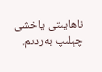ناھايىتى ياخشى چېلىپ بەردىم.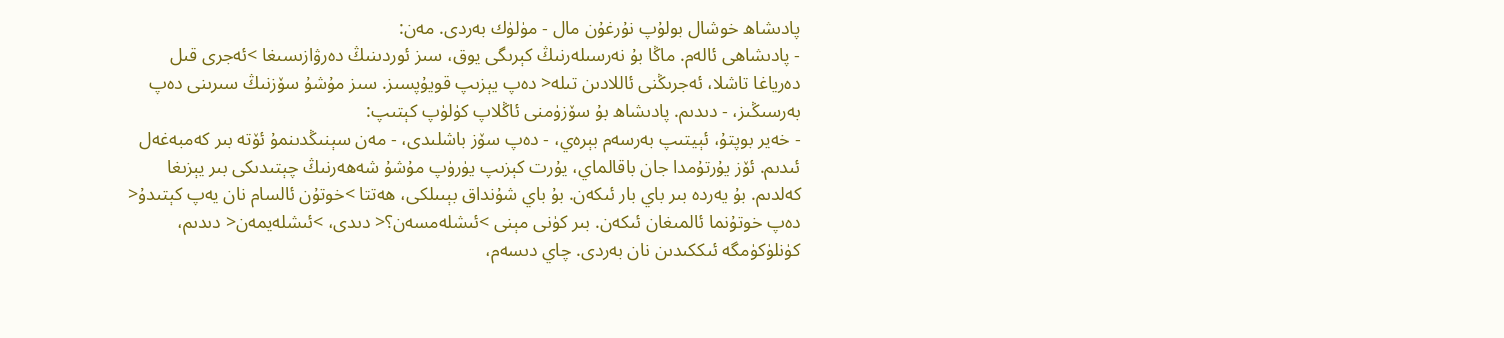پادىشاھ خوشال بولۇپ نۇرغۇن مال - مۈلۈك بەردى. مەن:
- پادىشاھى ئالەم. ماڭا بۇ نەرسىلەرنىڭ كېرىگى يوق، سىز ئوردىنىڭ دەرۋازىسىغا >ئەجرى قىل دەرياغا تاشلا، ئەجرىڭنى ئاللادىن تىلە< دەپ يېزىپ قويۇپسىز. سىز مۇشۇ سۆزنىڭ سىرىنى دەپ بەرسىڭىز، - دىدىم. پادىشاھ بۇ سۆزۈمنى ئاڭلاپ كۈلۈپ كېتىپ:
- خەير بوپتۇ، ئېيتىپ بەرسەم بېرەي، - دەپ سۆز باشلىدى، - مەن سېنىڭدىنمۇ ئۆتە بىر كەمبەغەل ئىدىم. ئۆز يۇرتۇمدا جان باقالماي، يۇرت كېزىپ يۈرۈپ مۇشۇ شەھەرنىڭ چېتىدىكى بىر يېزىغا كەلدىم. بۇ يەردە بىر باي بار ئىكەن. بۇ باي شۇنداق بېىىلكى، ھەتتا >خوتۇن ئالسام نان يەپ كېتىدۇ< دەپ خوتۇنما ئالمىغان ئىكەن. بىر كۈنى مېنى >ئىشلەمسەن؟< دىدى، >ئىشلەيمەن< دىدىم، كۈنلۈكۈمگە ئىككىدىن نان بەردى. چاي دىسەم،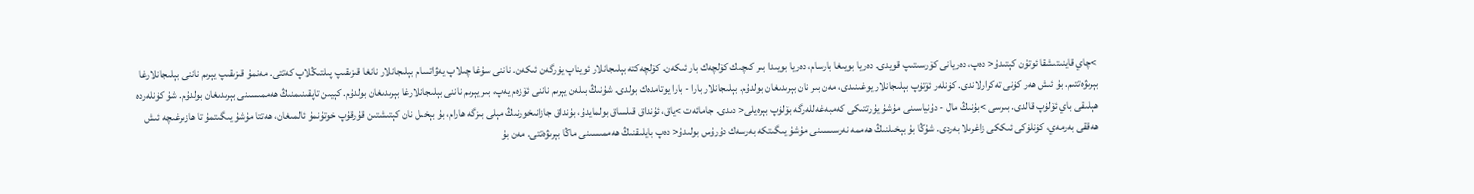>چاي قاينىتىشقا ئوتۇن كېتىدۇ< دەپ، دەريانى كۆرسىتىپ قويدى. دەريا بويىغا بارسام، دەريا بويىدا بىر كىچىك كۆلچەك بار ئىكەن. كۆلچەكتە بېلىجانلار ئويناپ يۈرگەن ئىكەن. ناننى سۇغا چىلاپ يەۋاتسام بېلىجانلار نانغا قىزىقىپ پىلتىڭلاپ كەتتى. مەنمۇ قىزىقىپ يېرىم ناننى بېلىجانلارغا بېرىۋەتتىم. بۇ ئىش ھەر كۈنى تەكرارلاندى. كۈنلەر ئۆتۈپ بېلىجانلار يوغىنىدى، مەن بىر نان بېرىدىغان بولدۇم. بېلىجانلار بارا - بارا يوتامدەك بولدى. شۇنىڭ بىلەن يېرىم ناننى ئۆزەم يەپ، بىر يېرىم ناننى بېلىجانلارغا بېرىدىغان بولدۇم. كېيىن تاپقىنىمنىڭ ھەممىسىنى بېرىدىغان بولدۇم. شۇ كۈنلەردە ھېلىقى باي ئۆلۈپ قالدى. بىرسى >بۇنىڭ مال - دۇنياسىنى مۇشۇ يۇرتتىكى كەمبەغەللەرگە بۆلۈپ بېرەيلى< دىدى. جامائەت >ياق، ئۇنداق قىلساق بولمايدۇ، بۇنداق جازانىخورنىڭ مېلى بىزگە ھارام، بۇ بېخىل نان كېتىشتىن قۇرقۇپ خوتۇنمۇ ئالمىغان، ھەتتا مۇشۇ يىگىتمۇ تا ھازىرغىچە ئىش ھەققى بەرمەي، كۈنلۈكى ئىككى زاغرىلا بەردى. شۇڭا بۇ بېخىلنىڭ ھەممە نەرسىسىنى مۇشۇ يىگىتكە بەرسەك دۇرۇس بولىدۇ< دەپ بايلىقنىڭ ھەممىسىنى ماڭا بېرىۋەتتى. مەن بۇ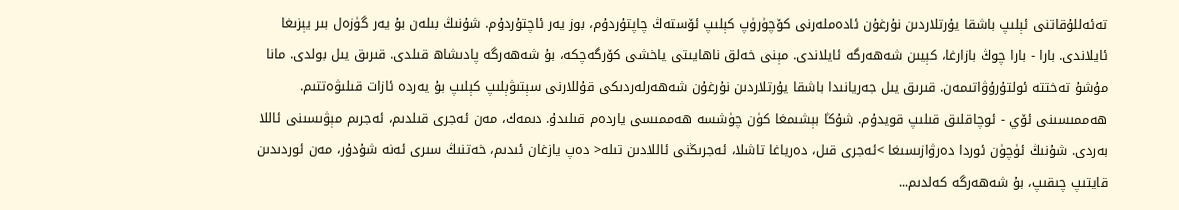تەئەللۇقاتنى ئېلىپ باشقا يۇرتلاردىن نۇرغۇن ئادەملەرنى كۆچۈرۈپ كېلىپ ئۆستەڭ چاپتۇردۇم، بوز يەر ئاچتۇردۇم. شۇنىڭ بىلەن بۇ يەر گۈزەل بىر يېزىغا ئايلاندى. بارا - بارا چوڭ بازارغا، كېيىن شەھەرگە ئايلاندى. مېنى خەلق ناھايىتى ياخشى كۆرگەچكە، بۇ شەھەرگە پادىشاھ قىلدى. قىرىق يىل بولدى. مانا مۇشۇ تەختتە ئولتۇرۇۋاتىمەن. قىرىق يىل جەريانىدا باشقا يۇرتلاردىن نۇرغۇن شەھەرلەردىكى قۇللارنى سېتىۋېلىپ كېلىپ بۇ يەردە ئازات قىلىۋەتتىم. ھەممىسىنى ئۆي - ئوچاقلىق قىلىپ قويدۇم. شۇڭا بېشىمغا كۈن چۈشسە ھەممىسى ياردەم قىلىدۇ. دىمەك، مەن ئەجرى قىلدىم، ئەجرىم مېۋىسىنى ئاللا بەردى. شۇنىڭ ئۈچۈن ئوردا دەرۋازىسىغا >ئەجرى قىل، دەرياغا تاشلا، ئەجرىڭنى ئاللادىن تىلە< دەپ يازغان ئىدىم، خەتنىڭ سىرى ئەنە شۇدۇر، مەن ئوردىدىن قايتىپ چىقىپ، بۇ شەھەرگە كەلدىم...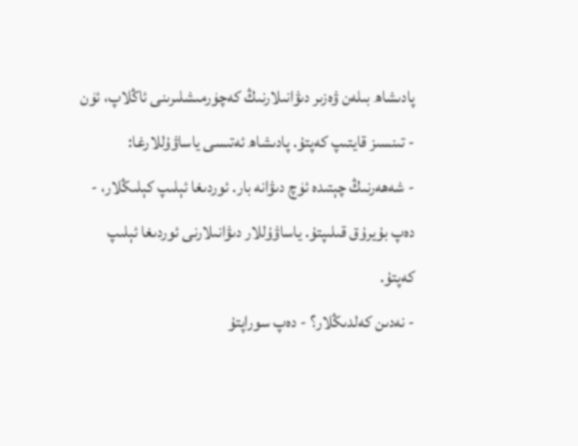پادىشاھ بىلەن ۋەزىر دىۋانىلارنىڭ كەچۈرمىشلىرىنى ئاڭلاپ، ئۈن - تىنسىز قايتىپ كەپتۇ. پادىشاھ ئەتىسى ياساۋۇللارغا:
- شەھەرنىڭ چېتىدە ئۈچ دىۋانە بار. ئوردىغا ئېلىپ كېلىڭلار، - دەپ بۇيرۇق قىلىپتۇ. ياساۋۇللار دىۋانىلارنى ئوردىغا ئېلىپ كەپتۇ.
- نەدىن كەلدىڭلار؟ - دەپ سوراپتۇ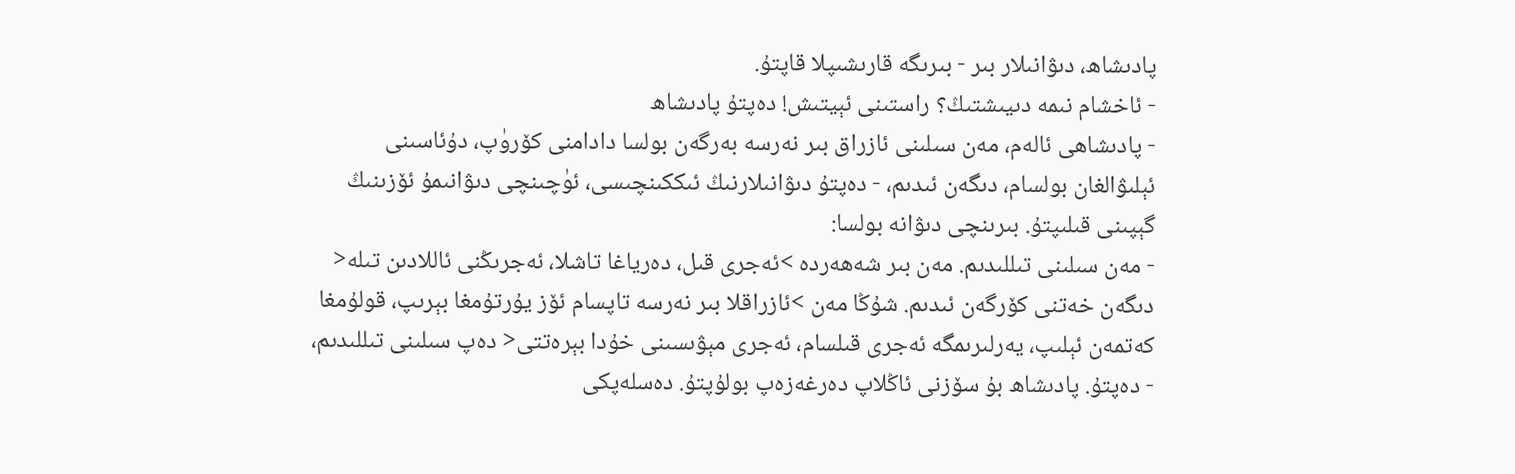پادىشاھ، دىۋانىلار بىر - بىرىگە قارىشىپلا قاپتۇ.
- ئاخشام نىمە دىيىشتىڭ؟ راستىنى ئېيتىش! دەپتۇ پادىشاھ
- پادىشاھى ئالەم، مەن سىلىنى ئازراق بىر نەرسە بەرگەن بولسا دادامنى كۆرۈپ، دۇئاسىنى ئېلىۋالغان بولسام، دىگەن ئىدىم، - دەپتۇ دىۋانىلارنىڭ ئىككىنچىسى، ئۈچىنچى دىۋانىمۇ ئۆزىنىڭ گېپىنى قىلىپتۇ. بىرىنچى دىۋانە بولسا:
- مەن سىلىنى تىللىدىم. مەن بىر شەھەردە >ئەجرى قىل، دەرياغا تاشلا، ئەجرىڭنى ئاللادىن تىلە< دىگەن خەتنى كۆرگەن ئىدىم. شۇڭا مەن >ئازراقلا بىر نەرسە تاپسام ئۆز يۇرتۇمغا بېرىپ، قولۇمغا كەتمەن ئېلىپ، يەرلىرىمگە ئەجرى قىلسام، ئەجرى مېۋىسىنى خۇدا بېرەتتى< دەپ سىلىنى تىللىدىم، - دەپتۇ. پادىشاھ بۇ سۆزنى ئاڭلاپ دەرغەزەپ بولۇپتۇ. دەسلەپكى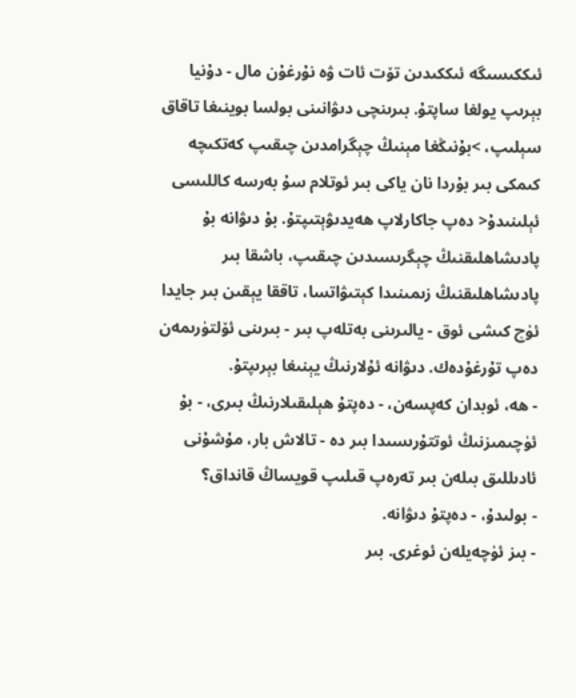ئىككىسىگە ئىككىدىن تۆت ئات ۋە نۇرغۇن مال - دۇنيا بېرىپ يولغا ساپتۇ. بىرىنچى دىۋانىنى بولسا بوينىغا تاقاق سېلىپ، >بۇنىڭغا مېنىڭ چېگرامدىن چىقىپ كەتكىچە كىمكى بىر بۇردا نان ياكى بىر ئوتلام سۇ بەرسە كاللىسى ئېلىنىدۇ< دەپ جاكارلاپ ھەيدىۋېتىپتۇ. بۇ دىۋانە بۇ پادىشاھلىقنىڭ چېگرىسىدىن چىقىپ، باشقا بىر پادىشاھلىقنىڭ زىمىنىدا كېتىۋاتسا، تاققا يېقىن بىر جايدا ئۈچ كىشى ئوق - يالىرىنى بەتلەپ بىر - بىرىنى ئۆلتۈرىمەن دەپ تۇرغۇدەك. دىۋانە ئۇلارنىڭ يېنىغا بېرىپتۇ.
- ھە، ئوبدان كەپسەن، - دەپتۇ ھېلىقىلارنىڭ بىرى، - بۇ ئۈچىمىزنىڭ ئوتتۇرىسىدا بىر دە - تالاش بار، مۇشۇنى ئادىللىق بىلەن بىر تەرەپ قىلىپ قويساڭ قانداق؟
- بولىدۇ، - دەپتۇ دىۋانە.
- بىز ئۈچەيلەن ئوغرى. بىر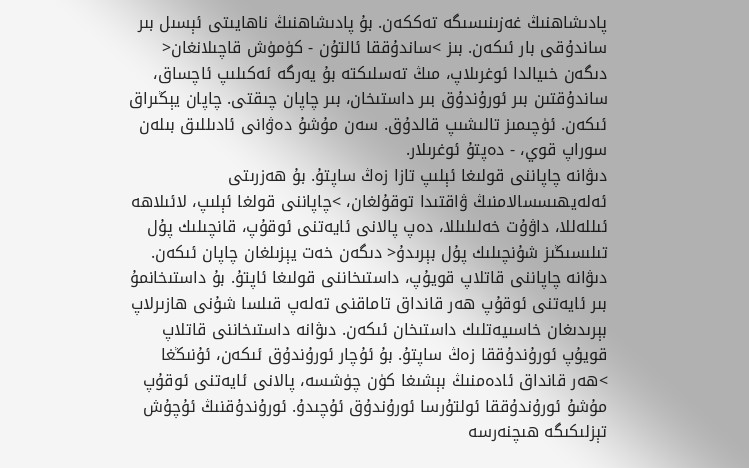پادىشاھنىڭ غەزىنىسىگە تەككەن. بۇ پادىشاھنىڭ ناھايىتى ئېسىل بىر ساندۇقى بار ئىكەن. بىز >ساندۇققا ئالتۇن - كۈمۈش قاچىلانغان< دىگەن خىيالدا ئوغرىلاپ، مىڭ تەسلىكتە بۇ يەرگە ئەكىلىپ ئاچساق، ساندۇقتىن بىر ئورۇندۇق بىر داستىخان، بىر چاپان چىقتى. چاپان يېڭىراق ئىكەن. ئۈچىمىز تالىشىپ قالدۇق. سەن مۇشۇ دەۋانى ئادىللىق بىلەن سوراپ قوي، - دەپتۇ ئوغرىلار.
دىۋانە چاپاننى قولىغا ئېلىپ تازا زەڭ ساپتۇ. بۇ ھەزرىتى ئەلەيھىسسالامنىڭ ۋاقتىدا توقۇلغان، >چاپاننى قولغا ئېلىپ، لائىلاھە ئىللەللا، داۋۇت خەلىلىللا، دەپ پالانى ئايەتنى ئوقۇپ، قانچىلىك پۇل تىلىسىڭىز شۇنچىلىك پۇل بېرىدۇ< دىگەن خەت يېزىلغان چاپان ئىكەن. دىۋانە چاپاننى قاتلاپ قويۇپ، داستىخاننى قولىغا ئاپتۇ. بۇ داستىخانمۇ بىر ئايەتنى ئوقۇپ ھەر قانداق تاماقنى تەلەپ قىلسا شۇنى ھازىرلاپ بېرىدىغان خاسىيەتلىك داستىخان ئىكەن. دىۋانە داستىخاننى قاتلاپ قويۇپ ئورۇندۇققا زەڭ ساپتۇ. بۇ ئۇچار ئورۇندۇق ئىكەن، ئۇنىڭغا >ھەر قانداق ئادەمنىڭ بېشىغا كۈن چۈشسە، پالانى ئايەتنى ئوقۇپ مۇشۇ ئورۇندۇققا ئولتۇرسا ئورۇندۇق ئۇچىدۇ. ئورۇندۇقنىڭ ئۇچۇش تېزلىكىگە ھىچنەرسە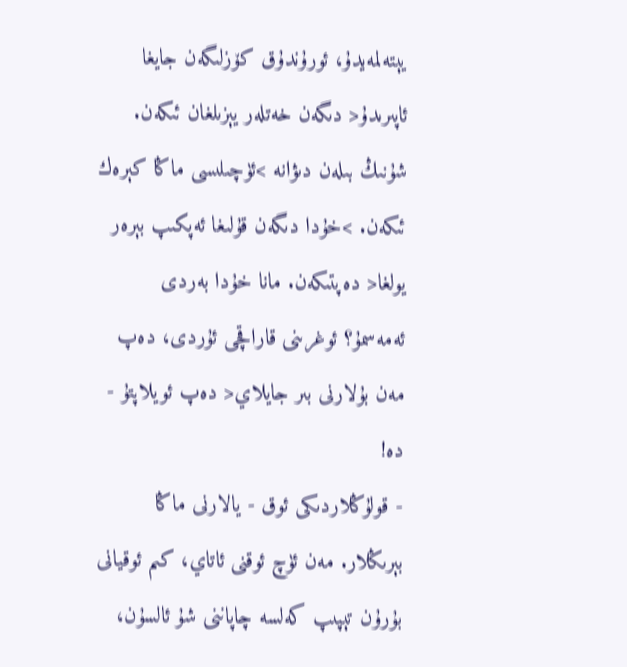يېتەلمەيدۇ، ئورۇندۇق كۆزلىگەن جايغا ئاپىرىدۇ< دىگەن خەتلەر يېزىلغان ئىكەن. شۇنىڭ بىلەن دىۋانە >ئۈچىلىسى ماڭا كېرەك ئىكەن. >خۇدا دىگەن قۇلىغا ئەپكىپ بېرەر يولغا< دەپتىكەن. مانا خۇدا بەردى ئەمەسمۇ؟ ئوغرىنى قاراقچى ئۇردى، دەپ مەن بۇلارنى بىر جايلاي< دەپ ئويلاپتۇ - دە!
- قولۇڭلاردىكى ئوق - يالارنى ماڭا بېرىڭلار. مەن ئۈچ ئوقنى ئاتاي، كىم ئوقيانى بۇرۇن تېپىپ كەلسە چاپاننى شۇ ئالسۇن،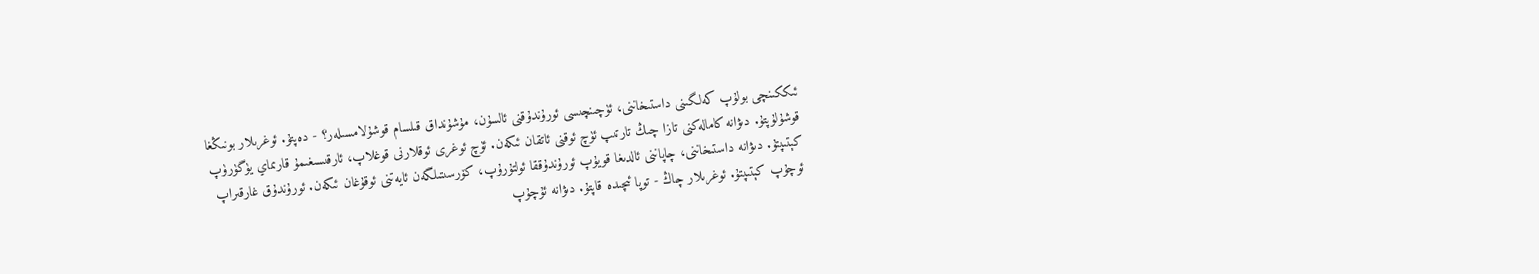ئىككىنچى بولۇپ كەلگىنى داستىخاننى، ئۈچىنچىسى ئورۇندۇقنى ئالسۇن، مۇشۇنداق قىلسام قوشۇلامسىلەر؟ - دەپتۇ. ئوغرىلار بونىڭغا قوشۇلۇپتۇ. دىۋانە كامالەكنى تازا چىڭ تارتىپ ئۈچ ئوقنى ئاتقان ئىكەن. ئۈچ ئوغرى ئوقلارنى قوغلاپ، ئارقىسىغىمۇ قارىماي يۈگۈرۈپ كېتىپتۇ. دىۋانە داستىخاننى، چاپاننى ئالدىغا قويۇپ ئورۇندۇققا ئولتۇرۇپ، كۆرسىتىلگەن ئايەتنى ئوقۇغان ئىكەن. ئورۇندۇق غارقىراپ ئوچۇپ كېتىپتۇ. ئوغرىلار چاڭ - توپا ئىچىدە قاپتۇ. دىۋانە ئۇچۇپ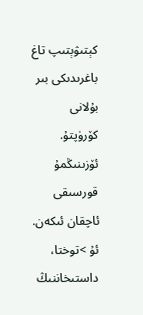كېتىۋېتىپ تاغ باغرىدىكى بىر بۇلانى كۆرۈپتۇ. ئۆزىنىڭمۇ قورسىقى ئاچقان ئىكەن. ئۇ >توختا، داستىخاننىڭ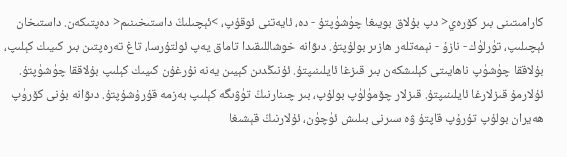كارامىتىنى بىر كۆرەي< دپ بۇلاق بويىغا چۈشۈپتۇ - دە، ئايەتنى ئوقۇپ، >ئېچىلىڭ داستىخىنىم< دەپتىكەن. داستىخان ئېچىلىپ، تۈرلۈك - نازۇ - نېمەتلەر ھازىر بولۇپتۇ. دىۋانە خوشاللىقىدا تاماق يەپ ئولتۇرسا، تاغ تەرەپتىن بىر كىيىك كېلىپ، بۇلاققا چۈشۈپ ناھايىتى كېلىشكەن بىر قىزغا ئايلىنىپتۇ. ئۇنىڭدىن كېيىن يەنە نۇرغۇن كىيىك كېلىپ بۇلاققا چۈشۈپتۇ. ئۇلارمۇ قىزلارغا ئايلىنىپتۇ. قىزلار چۆمۈلۈپ بولۇپ، بىر چىنارنىڭ تۈۋىگە كېلىپ بەزمە قۇرۇشۇپتۇ. دىۋانە بۇنى كۆرۈپ ھەيران بولۇپ تۇرۇپ قاپتۇ ۋە سىرنى بىلىش ئۈچۈن، ئۇلارنىڭ قېشىغا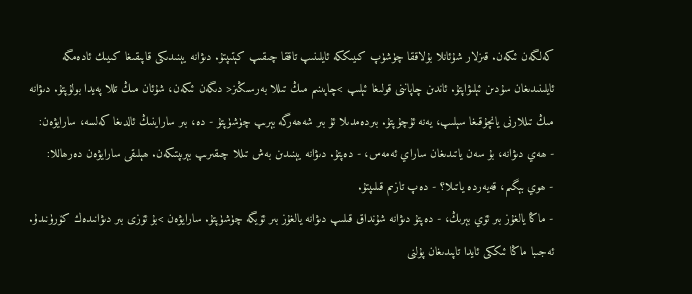كەلگەن ئىكەن. قىزلار شۇئانلا بۇلاققا چۈشۈپ كىيىككە ئايلىنىپ تاققا چىقىپ كېتىپتۇ. دىۋانە يېنىدىكى قاپىقىغا كىيىك ئادەمگە ئايلىنىدىغان سۇدىن ئېلىۋاپتۇ. ئاندىن چاپاننى قولىغا ئېلىپ >چاپىنىم مىڭ تىللا بەرسىڭىز< دىگەن ئىكەن، شۇئان مىڭ تللا پەيدا بولۇپتۇ. دىۋانە مىڭ تىللارنى يانچۇقىغا سېلىپ، يەنە ئۇچۇپتۇ. بىردەمدىلا ئۇ بىر شەھەرگە بېرىپ چۈشۈپتۇ - دە، بىر ساراينىڭ ئالدىغا كەلسە، سارايۋەن:
- ھەي دىۋانە، بۇ سەن ياتىدىغان ساراي ئەمەس، - دەپتۇ. دىۋانە يېنىدىن بەش تىللا چىقىرىپ بېرىپتىكەن. ھېلىقى سارايۋەن دەرھاللا:
- ھوي بېگىم، قەيەردە ياتىلا؟ - دەپ تازىم قىلىپتۇ.
- ماڭا يالغۇز بىر ئۆي بېرىڭ، - دەپتۇ دىۋانە شۇنداق قىلىپ دىۋانە يالغۇز بىر ئۆيگە چۈشۈپتۇ. سارايۋەن >بۇ ئۆزى بىر دىۋانىدەك كۆرۈنىدۇ. ئەجىبا ماڭا ئىككى ئايدا تاپىدىغان پۇلنى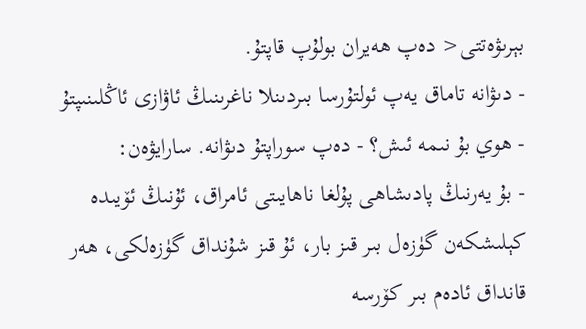بېرىۋەتتى< دەپ ھەيران بولۇپ قاپتۇ.
- دىۋانە تاماق يەپ ئولتۇرسا بىردىنلا ناغرىنىڭ ئاۋازى ئاڭلىنىپتۇ
- ھوي بۇ نىمە ئىش؟ - دەپ سوراپتۇ دىۋانە. سارايۋەن:
- بۇ يەرنىڭ پادىشاھى پۇلغا ناھايىتى ئامراق، ئۇنىڭ ئۆيىدە كېلىشكەن گۈزەل بىر قىز بار، ئۇ قىز شۇنداق گۈزەلكى، ھەر قانداق ئادەم بىر كۆرسە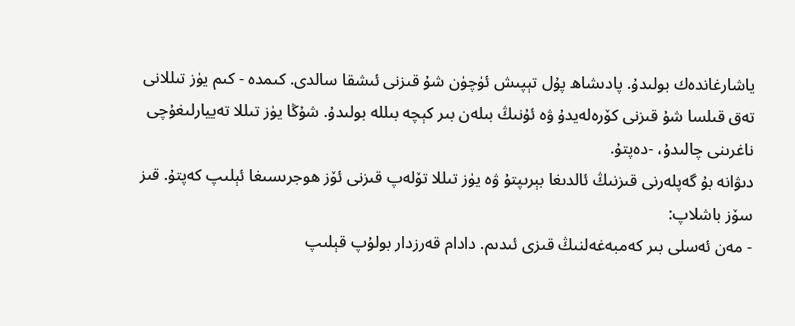ياشارغاندەك بولىدۇ. پادىشاھ پۇل تېپىش ئۈچۈن شۇ قىزنى ئىشقا سالدى. كىمدە - كىم يۈز تىللانى تەق قىلسا شۇ قىزنى كۆرەلەيدۇ ۋە ئۇنىڭ بىلەن بىر كېچە بىللە بولىدۇ. شۇڭا يۈز تىللا تەييارلىغۇچى ناغرىنى چالىدۇ، -دەپتۇ.
دىۋانە بۇ گەپلەرنى قىزنىڭ ئالدىغا بېرىپتۇ ۋە يۈز تىللا تۆلەپ قىزنى ئۆز ھوجرىسىغا ئېلىپ كەپتۇ. قىز سۆز باشلاپ:
- مەن ئەسلى بىر كەمبەغەلنىڭ قىزى ئىدىم. دادام قەرزدار بولۇپ قېلىپ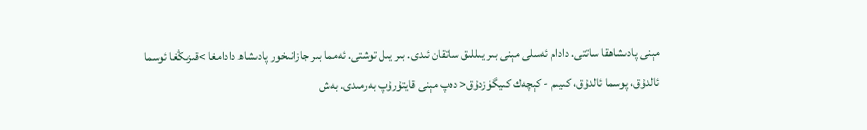مېنى پادىشاھقا ساتتى. دادام ئەسلى مېنى بىر يىللىق ساتقان ئىدى. بىر يىل توشتى. ئەمما بىر جازانىخور پادىشاھ دادامغا >قىزىڭغا ئوسما ئالدۇق، پوسما ئالدۇق، كىيىم - كېچەك كىيگۈزدۇق< دەپ مېنى قايتۇرۇپ بەرمىدى. بەش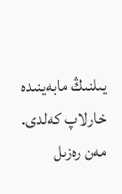يىلنىڭ مابەينىدە خارلاپ كەلدى. مەن رەزىل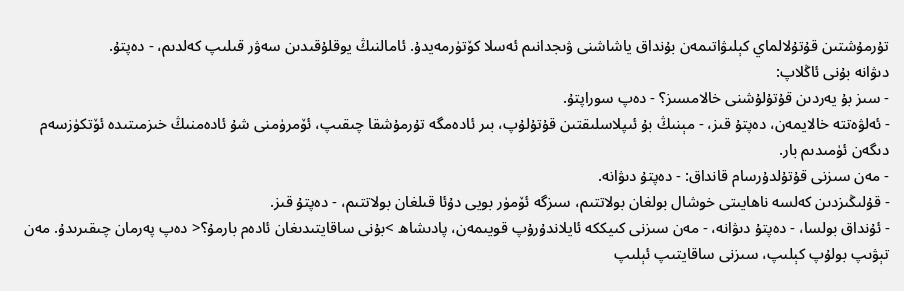تۇرمۇشتىن قۇتۇلالماي كېلىۋاتىمەن بۇنداق ياشاشنى ۋىجدانىم ئەسلا كۆتۈرمەيدۇ. ئامالنىڭ يوقلۇقىدىن سەۋر قىلىپ كەلدىم، - دەپتۇ.
دىۋانە بۇنى ئاڭلاپ:
- سىز بۇ يەردىن قۇتۇلۇشنى خالامسىز؟ - دەپ سوراپتۇ.
- ئەلۋەتتە خالايمەن، دەپتۇ قىز، - مېنىڭ بۇ ئىپلاسلىقتىن قۇتۇلۇپ، بىر ئادەمگە تۇرمۇشقا چىقىپ، ئۆمرۈمنى شۇ ئادەمنىڭ خىزمىتىدە ئۆتكۈزسەم دىگەن ئۈمىدىم بار.
- مەن سىزنى قۇتۇلدۇرسام قانداق: - دەپتۇ دىۋانە.
- قۇلىڭىزدىن كەلسە ناھايىتى خوشال بولغان بولاتتىم، سىزگە ئۆمۈر بويى دۇئا قىلغان بولاتتىم، - دەپتۇ قىز.
- ئۇنداق بولسا، - دەپتۇ دىۋانە، - مەن سىزنى كىيككە ئايلاندۇرۇپ قويىمەن، پادىشاھ >بۇنى ساقايتىدىغان ئادەم بارمۇ؟< دەپ پەرمان چىقىرىدۇ. مەن تېۋىپ بولۇپ كېلىپ، سىزنى ساقايتىپ ئېلىپ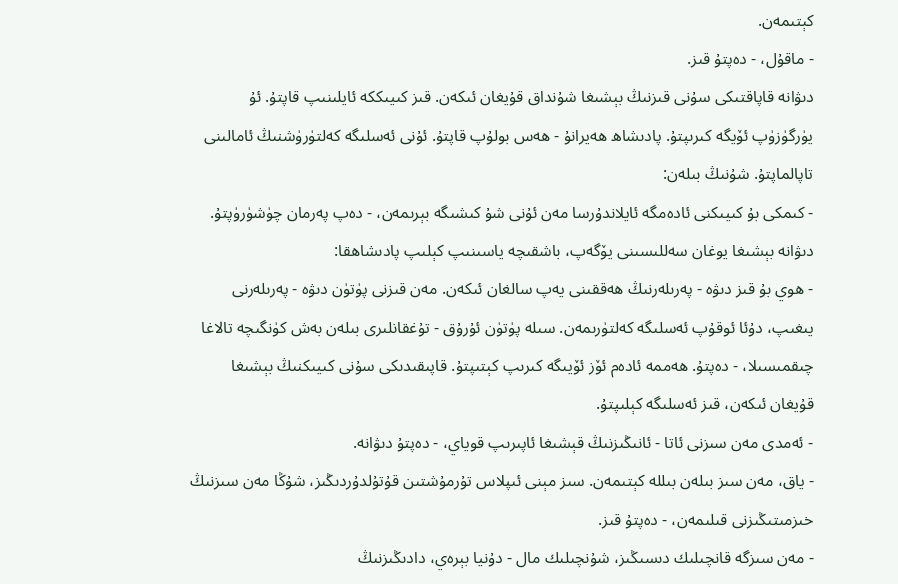كېتىمەن.
- ماقۇل، - دەپتۇ قىز.
دىۋانە قاپاقتىكى سۇنى قىزنىڭ بېشىغا شۇنداق قۇيغان ئىكەن. قىز كىيىككە ئايلىنىپ قاپتۇ. ئۇ يۈرگۈزۈپ ئۆيگە كىرىپتۇ. پادىشاھ ھەيرانۇ - ھەس بولۇپ قاپتۇ. ئۇنى ئەسلىگە كەلتۈرۈشنىڭ ئامالىنى تاپالماپتۇ. شۇنىڭ بىلەن:
- كىمكى بۇ كىيىكنى ئادەمگە ئايلاندۇرسا مەن ئۇنى شۇ كىشىگە بېرىمەن، - دەپ پەرمان چۈشۈرۈپتۇ.
دىۋانە بېشىغا يوغان سەللىسىنى يۆگەپ، باشقىچە ياسىنىپ كېلىپ پادىشاھقا:
- ھوي بۇ قىز دىۋە - پەرىلەرنىڭ ھەققىنى يەپ سالغان ئىكەن. مەن قىزنى پۈتۈن دىۋە - پەرىلەرنى يىغىپ، دۇئا ئوقۇپ ئەسلىگە كەلتۈرىمەن. سىلە پۈتۈن ئۇرۇق - تۇغقانلىرى بىلەن بەش كۈنگىچە تالاغا چىقمىسىلا، - دەپتۇ. ھەممە ئادەم ئۆز ئۆيىگە كىرىپ كېتىپتۇ. قاپىقىدىكى سۇنى كىيىكنىڭ بېشىغا قۇيغان ئىكەن، قىز ئەسلىگە كېلىپتۇ.
- ئەمدى مەن سىزنى ئاتا - ئانىڭىزنىڭ قېشىغا ئاپىرىپ قوياي، - دەپتۇ دىۋانە.
- ياق، مەن سىز بىلەن بىللە كېتىمەن. سىز مېنى ئىپلاس تۇرمۇشتىن قۇتۇلدۇردىڭىز، شۇڭا مەن سىزنىڭ خىزمىتىڭىزنى قىلىمەن، - دەپتۇ قىز.
- مەن سىزگە قانچىلىك دىسىڭىز، شۇنچىلىك مال - دۇنيا بېرەي، دادىڭىزنىڭ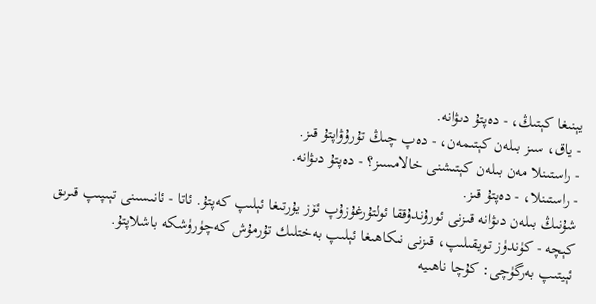يېنىغا كېتىڭ، - دەپتۇ دىۋانە.
- ياق، سىز بىلەن كېتىمەن، - دەپ چىڭ تۇرۇۋاپتۇ قىز.
- راستىنلا مەن بىلەن كېتىشنى خالامسىز؟ - دەپتۇ دىۋانە.
- راستىنلا، - دەپتۇ قىز.
شۇنىڭ بىلەن دىۋانە قىزنى ئورۇندۇققا ئولتۇرغۇزۇپ ئۆز يۇرتىغا ئېلىپ كەپتۇ. ئاتا - ئانىسىنى تېىپىپ قىرىق كېچە - كۈندۈز تويقىلىپ، قىزنى نىكاھىغا ئېلىپ بەختلىك تۇرمۇش كەچۈرۈشكە باشلاپتۇ.
ئېيتىپ بەرگۈچى: كۇچا ناھىيە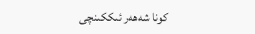كونا شەھەر ئىككىنچى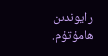رايوندىن ھامۇتۇم.